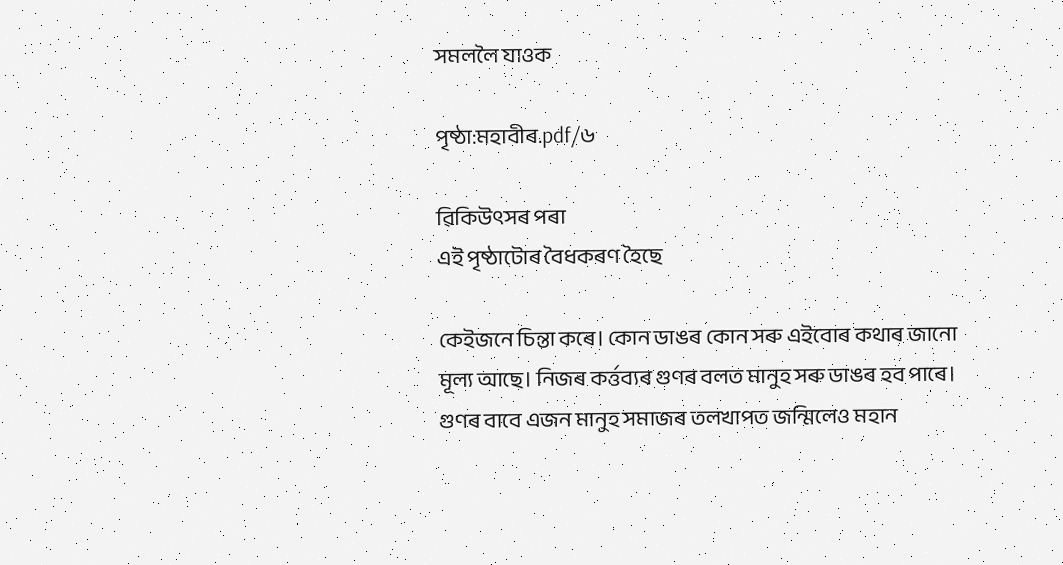সমললৈ যাওক

পৃষ্ঠা:মহাবীৰ.pdf/৬

ৱিকিউৎসৰ পৰা
এই পৃষ্ঠাটোৰ বৈধকৰণ হৈছে

কেইজনে চিন্তা কৰে। কোন ডাঙৰ কোন সৰু এইবোৰ কথাৰ জানো মূল্য আছে। নিজৰ কৰ্ত্তব্যৰ গুণৰ বলত মানুহ সৰু ডাঙৰ হব পাৰে। গুণৰ বাবে এজন মানুহ সমাজৰ তলখাপত জন্মিলেও মহান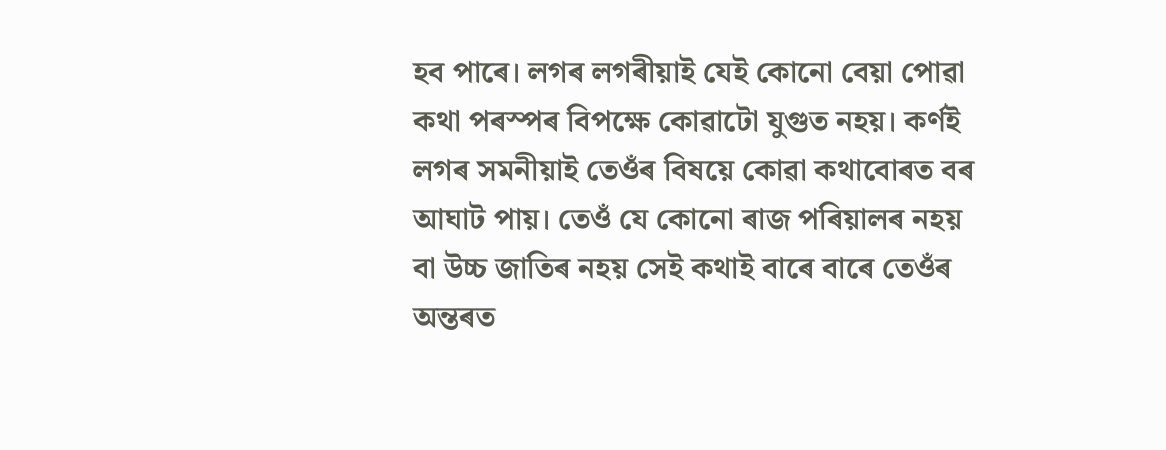হব পাৰে। লগৰ লগৰীয়াই যেই কোনো বেয়া পোৱা কথা পৰস্পৰ বিপক্ষে কোৱাটো যুগুত নহয়। কৰ্ণই লগৰ সমনীয়াই তেওঁৰ বিষয়ে কোৱা কথাবোৰত বৰ আঘাট পায়। তেওঁ যে কোনো ৰাজ পৰিয়ালৰ নহয় বা উচ্চ জাতিৰ নহয় সেই কথাই বাৰে বাৰে তেওঁৰ অন্তৰত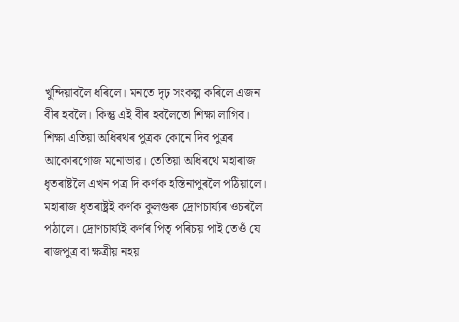খুন্দিয়াবলৈ ধৰিলে। মনতে দৃঢ় সংকল্প কৰিলে এজন বীৰ হবলৈ। কিন্তু এই বীৰ হবলৈতো শিক্ষা লাগিব। শিক্ষা এতিয়া অধিৰথৰ পুত্ৰক কোনে দিব পুত্ৰৰ আকোৰগোজ মনোভাৱ। তেতিয়া অধিৰথে মহাৰাজ ধৃতৰাষ্টলৈ এখন পত্ৰ দি কৰ্ণক হস্তিনাপুৰলৈ পঠিয়ালে। মহাৰাজ ধৃতৰাষ্ট্ৰই কৰ্ণক কুলগুৰু দ্ৰোণচাৰ্য্যৰ ওচৰলৈ পঠালে। দ্ৰোণচাৰ্য্যই কৰ্ণৰ পিতৃ পৰিচয় পাই তেওঁ যে ৰাজপুত্ৰ বা ক্ষত্ৰীয় নহয়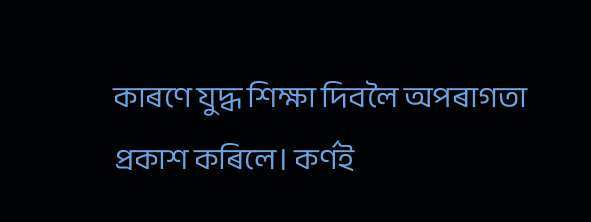কাৰণে যুদ্ধ শিক্ষা দিবলৈ অপৰাগতা প্ৰকাশ কৰিলে। কৰ্ণই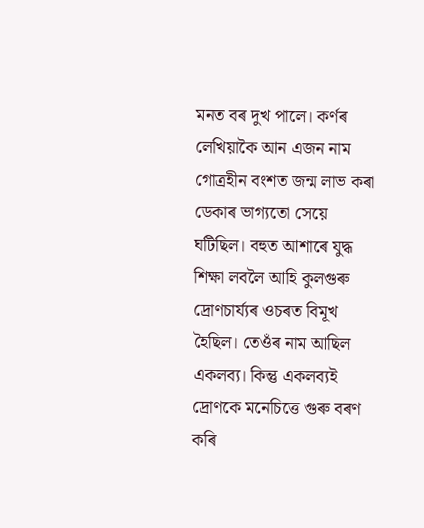মনত বৰ দুখ পালে। কৰ্ণৰ লেখিয়াকৈ আন এজন নাম গোত্ৰহীন বংশত জন্ম লাভ কৰা ডেকাৰ ভাগ্যতো সেয়ে ঘটিছিল। বহুত আশাৰে যুদ্ধ শিক্ষা লবলৈ আহি কুলগুৰু দ্ৰোণচাৰ্য্যৰ ওচৰত বিমূখ হৈছিল। তেওঁৰ নাম আছিল একলব্য। কিন্তু একলব্যই দ্ৰোণকে মনেচিত্তে গুৰু বৰণ কৰি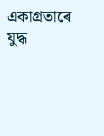একাগ্ৰতাৰে যুদ্ধ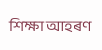শিক্ষা আহৰণ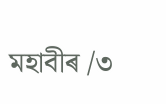মহাবীৰ /৩